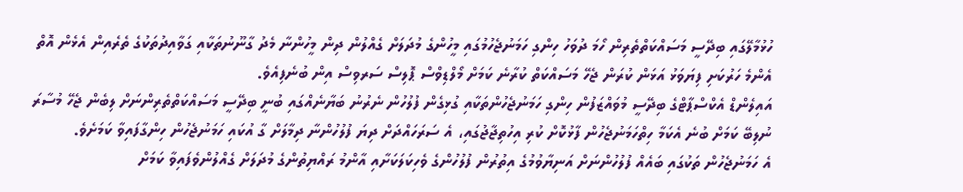ހުޅުމާލޭގައި ބިދޭސީ މަސައްކަތްތެރިން ހޯމަ ދުވަހު ހިންގި ހަމަނުޖެހުމުގައި މީހުންގެ މުދަލަށް ގެއްލުން ދިން މީހުންނާ މެދު ގާނޫނުތަކާއި ގަވާއިދުތަކުގެ ތެރެއިން އެޅެން އޮތް އެންމެ ހަރުކަށި ފިޔަވަޅު އަޅަން ކުރަން ޖެހޭ މަސައްކަތް ކުރާނެ ކަމަށް މޯލްޑިވްސް ޕޮލިސް ސަރވިސް އިން ބުނެފިއެވެ.
އައިލެންޑް އެކްސްޕާޓްގެ ބިދޭސީ މުވައްޒަފުން ހިންގި ހަމަނުޖެހުންތަކާއި ގުޅިގެން ފުލުހުން ނެރުނު ބަޔާނެއްގައި ބުނީ ބިދޭސީ މަސައްކަތްތެރިންނަށް ލިބެން ޖެހޭ މުސާރަ ނުލިބޭ ކަމަށް ބުނެ އެކަމާ ހިތްހަމަނުޖެހުން ފާޅުކޮށް ކުރި އިހުތިޖާޖުގައި، އެ ސަރަހައްދަށް ދިޔަ ފުލުހުންނާ ދިމާލަށް ގާ އުކައި ހަމަނުޖެހުން ހިންގާފައިވާ ކަމަށެވެ.
އެ ހަމަނުޖެހުން ތަކުގައި ބައެއް ފުލުހުންނަށް އަނިޔާވުމުގެ އިތުރުން ފުލުހުންގެ ވެހިކަލަކަށާއި އާންމު ރައްޔިތުންގެ މުދަލަށް ގެއްލުންވެފައިވާ ކަމަށް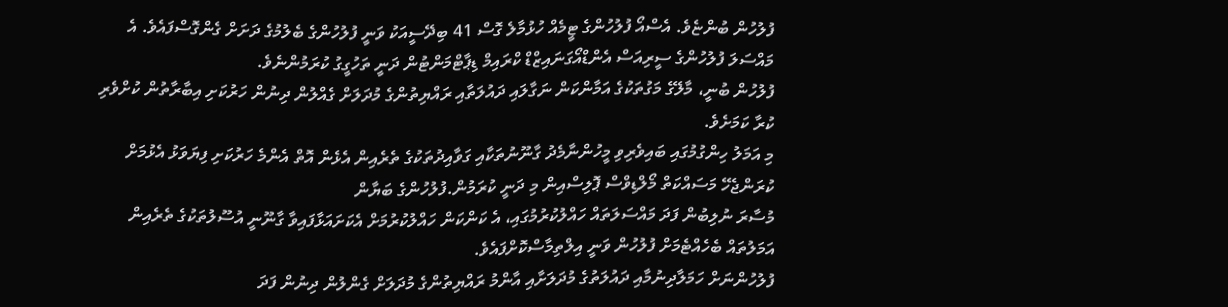ފުލުހުން ބުންޏެވެ. އެސްއޯ ފުލުހުންގެ ޓީމެއް ހުޅުމާލެ ގޮސް 41 ބިދޭސީއަކު ވަނީ ފުލުހުންގެ ބެލުމުގެ ދަށަށް ގެންގޮސްފައެވެ. އެ މައްސަލަ ފުލުހުންގެ ސީރިއަސް އެންޑްއޯގަނައިޒްޑް ކްރައިމް ޑިޕާޓްމަންޓުން ދަނީ ތަހުގީގު ކުރަމުންނެވެ.
ފުލުހުން ބުނީ، މާލޭގެ މަގުތަކުގެ އަމާންކަން ނަގާލައި ދައުލަތާއި ރައްޔިތުންގެ މުދަލަށް ގެއްލުން ދިނުން ހަރުކަށި އިބާރާތުން ކުށްވެރި ކުރާ ކަމަށެވެ.
މި އަމަލު ހިންގުމުގައި ބައިވެރިވި މީހުންނާމެދު ގާނޫނުތަކާއި ގަވާއިދުތަކުގެ ތެރެއިން އެޅެން އޮތް އެންމެ ހަރުކަށި ފިޔަވަޅު އެޅުމަށް ކުރަންޖެހޭ މަސައްކަތް މޯލްޑިވްސް ޕޮލިސްއިން މި ދަނީ ކުރަމުން.ފުލުހުންގެ ބަޔާން
މުސާރަ ނުލިބުން ފަދަ މައްސަލަތައް ހައްލުކުރުމުގައި، އެ ކަންކަން ހައްލުކުރުމަށް އެކަށައަޅާފައިވާ ގާނޫނީ އުސޫލުތަކުގެ ތެރެއިން އަމަލުތައް ބެހެއްޓެމަށް ފުލުހުން ވަނީ އިލްތިމާސްކޮށްފައެވެ.
ފުލުހުންނަށް ހަމަލާދިނުމާއި ދައުލަތުގެ މުދަލަށާއި އާންމު ރައްޔިތުންގެ މުދަލަށް ގެންލުން ދިނުން ފަދަ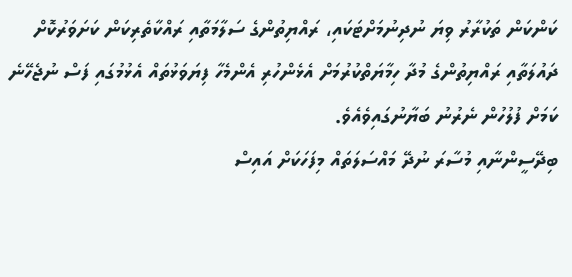ކަންކަން ތަކުރާރު ވިޔަ ނުދިނުމަށްޓަކައި، ރައްޔިތުންގެ ސަލާމަތާއި ރައްކާތެރިކަން ކަށަވަރުކޮށް ދައުލަތާއި ރައްޔިތުންގެ މުދާ ހިމާޔަތްކުރުމަށް އެޅެންހުރި އެންމެހާ ފިޔަވަޅުތައް އެޅުމުގައި ފަސް ނުޖެހޭނެ ކަމަށް ފުލުހުން ނެރުނު ބަޔާނުގައިވެއެވެ.
ބިދޭސީންނާއި މުސާރަ ނުދޭ މައްސަލަތައް މިފަހަކަށް އައިސް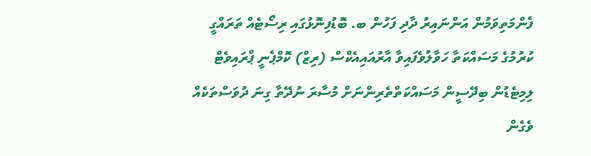ފެންމަތިވަމުން އަންނައިރު ދާދި ފަހުން ބ. ބޮޑުފިނޮޅުގައި ރިސޯޓެއް ތަރައްގީ ކުރުމުގެ މަސައްކަތާ ހަވާލުވެފައިވާ އާރުއައިއެކްސް (ރިޒް) ކޮމްޕެނީ ޕްރައިވެޓް ލިމިޓެޑުން ބިދޭސީން މަސައްކަތްތެރިންނަށް މުސާރަ ނުދޭތާ ގިނަ ދުވަސްތަކެއް ވެގެން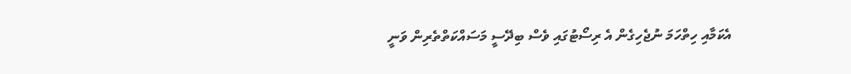އެކަމާއި ހިތްހަމަ ނުޖެހިގެން އެ ރިސޯޓުގައި ވެސް ބިދޭސީ މަސައްކަތްތެރިން ވަނީ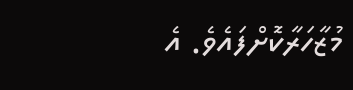މުޒާހަރާކޮށްފައެވެ. އެ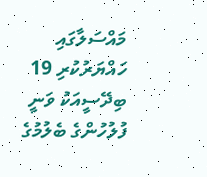މައްސަލާގައި ހައްޔަރުކުރި 19 ބިދޭސީއަކު ވަނީ ފުލުހުންގެ ބެލުމުގެ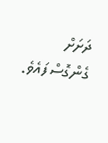ދަށަށް ގެންގޮސްފައެވެ.